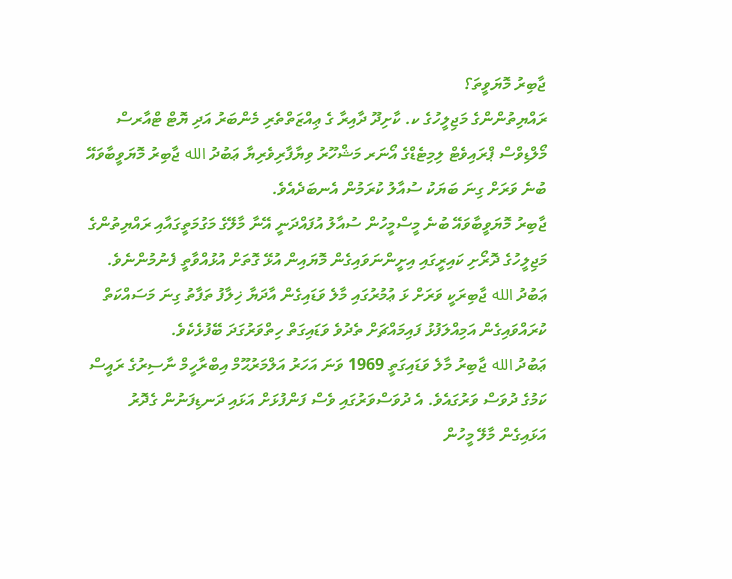ޖާބިރު މޮޔަވީތަ؟
ރައްޔިތުންންގެ މަޖިލީހުގެ ކ. ކާށިދޫ ދާއިރާ ގެ ޢިއްޒަތްތެރި މެންބަރު އަދި ޔޮޓް ޓްއާރސް މޯލްޑިވްސް ޕްރައިވެޓް ލިމިޓެޑްގެ އޯނަރ މަޝްހޫރު ވިޔާފާރިވެރިޔާ ޢަބުދު الله ޖާބިރު މޮޔަވީބާވައޭ ބުނެ ވަރަށް ގިނަ ބަޔަކު ސުއާލު ކުރަމުން އެނބަދެއެވެ.
ޖާބިރު މޮޔަވީބާވައޭ ބުނެ މީސްމީހުން ސުއާލު އުފައްދަނީ އޭނާ މާލޭގެ މަގުމަތީގައާއި ރައްޔިތުންގެ މަޖިލީހުގެ ދޮރޯށި ކައިރީގައި އިށީންނަވައިގެން މޮޔައިން އުޅޭ ގޮތަށް އުޅުއްވާތީ ފެނުމުންނެވެ.
ޢަބުދު الله ޖާބިރަކީ ވަރަށް ޅަ ޢުމުރުގައި މާލެ ވަޑައިގެން އާދަޔާ ޚިލާފު ތަފާތު ގިނަ މަސައްކަތް ކުރައްވައިގެން އަމިއްލަފުޅު ފައިމައްޗަށް ތެދުވެ ވަޑައިގަތް ހިތްވަރުގަދަ ބޭފުޅެކެވެ.
ޢަބުދު الله ޖާބިރު މާލެ ވަޑައިގަތީ 1969 ވަނަ އަހަރު އަލްމަރުޙޫމް އިބްރާހީމް ނާސިރުގެ ރައީސް ކަމުގެ ދުވަސް ވަރުގައެވެ. އެ ދުވަސްވަރުގައި ވެސް ފަންފުޅަށް އަޅައި ދަނޑިފަނުން ގެދޮރު އަޅައިގެން މާލޭ މީހުން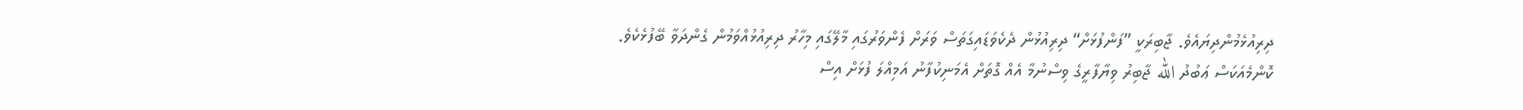ދިރިއުޅެމުންދިޔައެވެ. ޖާބިރަކީ ”ފަންފުޅަށް“ ދިރިއުޅުން ދެކެވަޑައިގަތަސް ވަރަށް ފެންވަރުގައި މާލޭގައި މިހާރު ދިރިއުޅުއްވަމުން ގެންދަވާ ބޭފުޅެކެވެ.
ކޮންމެއަކަސް ޢަބުދު الله ޖާބިރު ވިޔާފާރީގެ ވިސްނުމާ އެއް ގޮތަށް އެމަނިކުފާނު އަމިއްލަ ފުޅަށް އިސް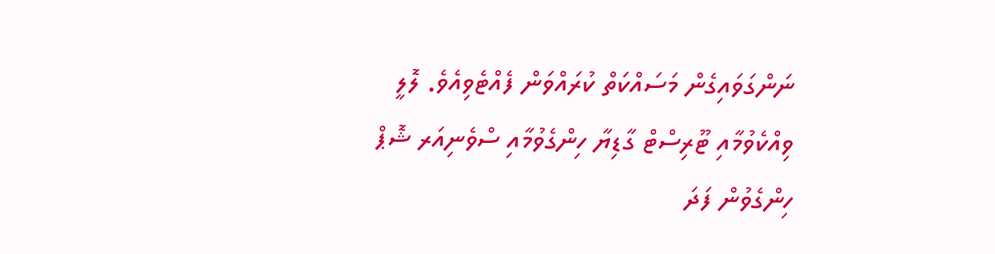ނަންގަވައިގެން މަސައްކަތް ކުރައްވަން ފެއްޓެވިއެވެ. ލޮލީ ވިއްކެވުމާއި ޓޫރިސްޓް ގާޑިޔާ ހިންގެވުމާއި ސްވެނިއަރ ޝޮޕް ހިންގެވުން ފަދަ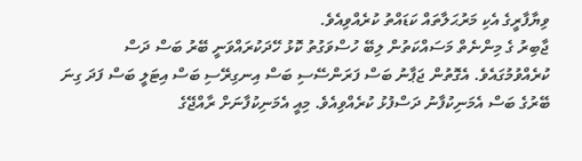ވިޔާފާރީގެ އެކި މަރުޙަލާތައް ކަޑައްތު ކުރެއްވިއެވެ.
ޖާބިރު ގެ މިންނެތް މަސައްކަތުން ލިބޭ ހުސްވަގުތު ކޮޅު ހޭދަކުރައްވަނީ ބޭރު ބަސް ދަސް ކުރެއްވުމުގައެވެ. އެގޮތުން ޖަޕާނު ބަސް ފަރަންސޭސި ބަސް އިނގިރޭސި ބަސް އިޓަލީ ބަސް ފަދަ ގިނަ ބޭރުގެ ބަސް އެމަނިކުފާނު ދަސްފުޅު ކުރެއްވިއެވެ. މިއީ އެމަނިކުފާނަށް ރާއްޖޭގެ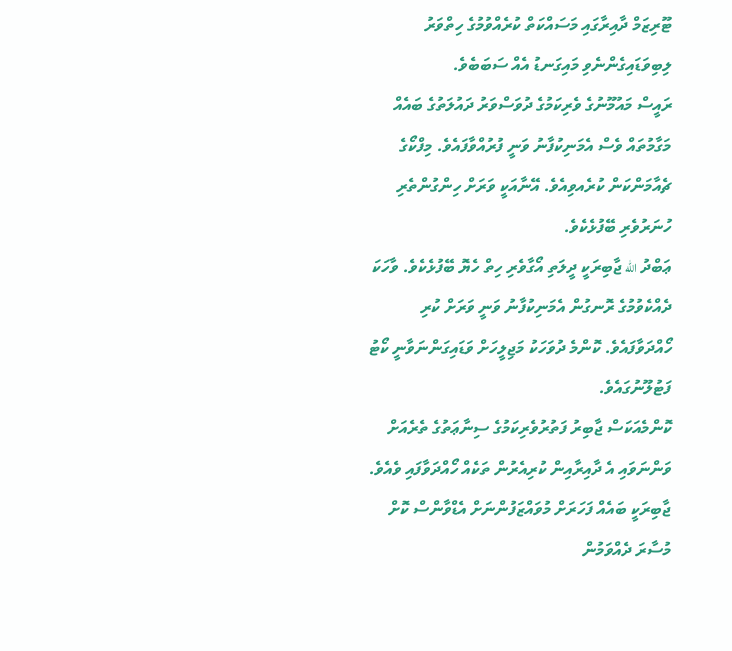ޓޫރިޒަމް ދާއިރާގައި މަސައްކަތް ކުރެއްވުމުގެ ހިތްވަރު ލިބިވަޑައިގެންނެވި މައިގަނޑު އެއް ސަބަބެވެ.
ރައީސް މައުމޫނުގެ ވެރިކަމުގެ ދުވަސްވަރު ދައުލަތުގެ ބައެއް މަގާމުތައް ވެސް އެމަނިކުފާނު ވަނީ ފުރުއްވާފައެވެ. މިފްކޯގެ ޗެއާމަންކަން ކުރެއވިއެވެ. އޭނާއަކީ ވަރަށް ހިންގުންތެރި ހުނަރުވެރި ބޭފުޅެކެވެ.
ޢަބްދު الله ޖާބިރަކީ ދީލަތި އޯގާވެރި ހިތް ހެޔޮ ބޭފުޅެކެވެ. ވާހަކަ ދެއްކެވުމުގެ ރޮނގުން އެމަނިކުފާނު ވަނީ ވަރަށް ކުރި ހޯއްދަވާފައެވެ. ކޮންމެ ދުވަހަކު މަޖިލީހަށް ވަޑައިގަންނަވާނީ ކޯޓު ފަޓުލޫނުގައެވެ.
ކޮންމެއަކަސް ޖާބިރު ފަތުރުވެރިކަމުގެ ސިނާޢަތުގެ ތެރެއަށް ވަންނަވައި އެ ދާއިރާއިން ކުރިއެރުން ތަކެއް ހޯއްދަވާފައި ވެއެވެ.
ޖާބިރަކީ ބައެއް ފަހަރަށް މުވައްޒަފުންނަށް އެޑްވާންސް ކޮށް މުސާރަ ދެއްވަމުން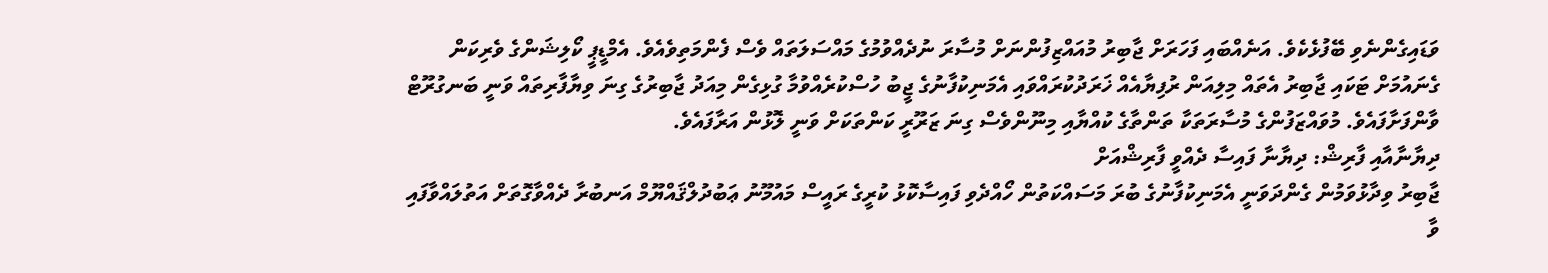ވަޑައިގެންނެވި ބޭފުޅެކެވެ. އަނެއްބައި ފަހަރަށް ޖާބިރު މުއައްޒިފުންނަށް މުސާރަ ނުދެއްވުމުގެ މައްސަލަތައް ވެސް ފެންމަތިވެއެވެ. އެމްޑީޕީ ކޯލިޝަންގެ ވެރިކަން ގެނައުމަށް ޓަކައި ޖާބިރު އެތައް މިލިއަން ރުފިޔާއެއް ޚަރަދުކުރައްވައި އެމަނިކުފާނުގެ ޖީބު ހުސްކުރެއްވުމާ ގުޅިގެން މިއަދު ޖާބިރުގެ ގިނަ ވިޔާފާރިތައް ވަނީ ބަނގުރޫޓް ވާންފަށާފައެވެ. މުވައްޒަފުންގެ މުސާރަތަކާ ތަންތާގެ ކުއްޔާއި މިނޫންވެސް ގިނަ ޒަރޫރީ ކަންތަކަށް ވަނީ ލޮޅުން އަރާފައެވެ.
ދިޔާނާއާއި ފާރިޝް: ދިޔާނާ ފައިސާ ދެއްވީ ފާރިޝްއަށް
ޖާބިރު ވިދާޅުވަމުން ގެންދަވަނީ އެމަނިކުފާނުގެ ބުރަ މަސައްކަތުން ހޯއްދެވި ފައިސާކޮޅު ކުރީގެ ރައީސް މައުމޫނު ޢަބުދުލްޤައްޔޫމް އަނބުރާ ދެއްވާގޮތަށް އަތުލައްވާފައި ވާ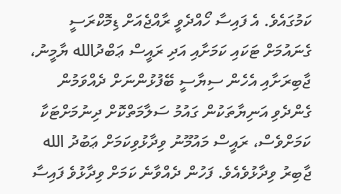ކަމުގައެވެ. އެ ފައިސާ ހޯއްދެވީ ރާއްޖެއަށް ޑިމޮކްރަސީ ގެނައުމަށް ޓަކައި ކަމަށާއި އަދި ރައީސް ޢަބްދުالله ޔާމީނު، ޖާބިރަށާއި އެހެން ސިޔާސީ ބޭފުޅުންނަށް ދެއްވަމުން ގެންދެވި އަނިޔާތަކުން ގައުމު ސަލާމަތްކޮށް ދިނުމަށްޓަކާ ކަމަށްވެސް، ރައީސް މައުމޫނު ވިދާޅުވިކަމަށް ޢަބުދު الله ޖާބިރު ވިދާޅުވެއެވެ. ފަހުން ދެއްވާނެ ކަމަށް ވިދާޅުވެ ފައިސާ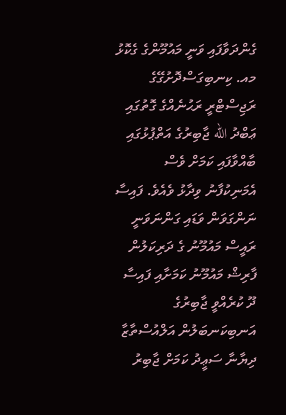ގެންދަވާފައި ވަނީ މައުމޫންގެ ގެކޮޅު މއ. ކިނބިގަސްދޮށުގޭގެ ރަޖިސްޓްރީ ރަޙުނެއްގެ ގޮތުގައި ޢަބްދު الله ޖާބިރުގެ އަތްޕުޅުގައި ބާއްވާފައި ކަމަށް ވެސް އެމަނިކުފާނު ވިދާޅު ވެއެވެ. ފައިސާ ނަންގަވަން ވަޑައި ގަންނަވަނީ ރައީސް މައުމޫނު ގެ ދަރިކަލުން ފާރިޝް މައުމޫނު ކަމަށާއި ފައިސާ ދޫ ކުރެއްވީ ޖާބިރުގެ އަނބިކަނބަލުން އަލްއުސްތާޒާ ދިޔާނާ ސަޢީދު ކަމަށް ޖާބިރު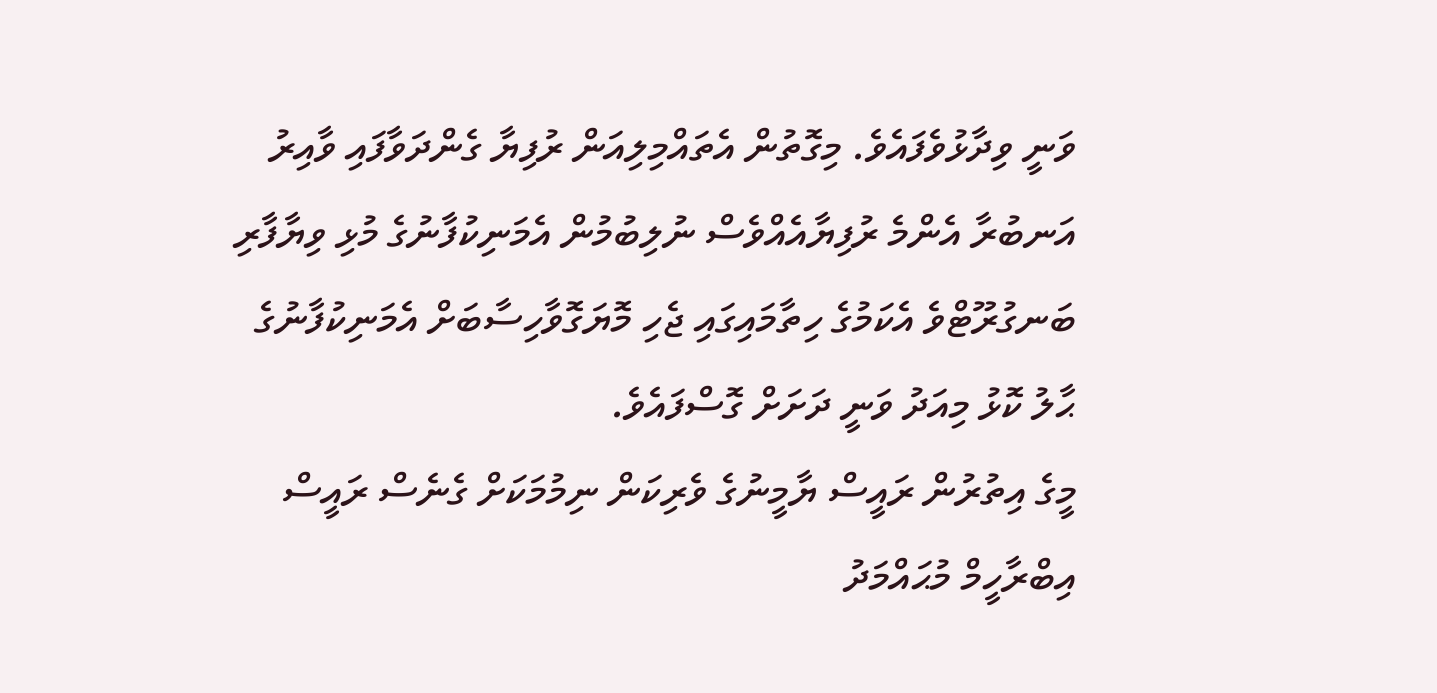ވަނީ ވިދާޅުވެފައެވެ. މިގޮތުން އެތައްމިލިއަން ރުފިޔާ ގެންދަވާފައި ވާއިރު އަނބުރާ އެންމެ ރުފިޔާއެއްވެސް ނުލިބުމުން އެމަނިކުފާނުގެ މުޅި ވިޔާފާރި ބަނގުރޫޓްވެ އެކަމުގެ ހިތާމައިގައި ޖެހި މޮޔަގޮވާހިސާބަށް އެމަނިކުފާނުގެ ޙާލު ކޮޅު މިއަދު ވަނީ ދަށަށް ގޮސްފައެވެ.
މީގެ އިތުރުން ރައީސް ޔާމީނުގެ ވެރިކަން ނިމުމަކަށް ގެނެސް ރައީސް އިބްރާހީމް މުޙައްމަދު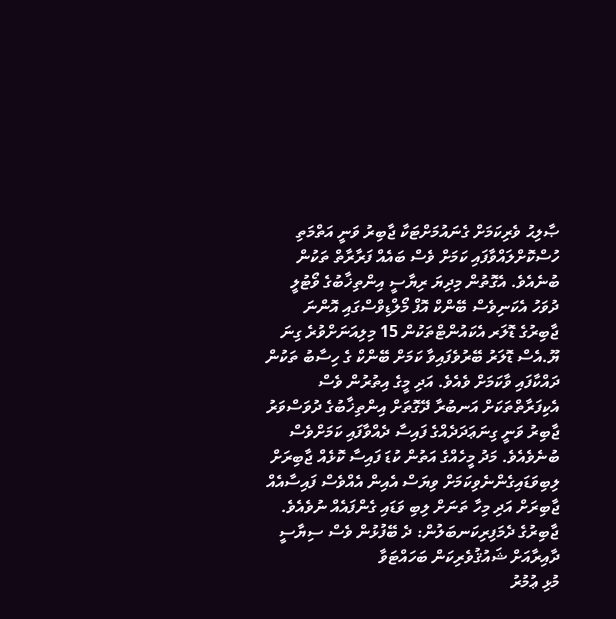ޞާލިޙު ވެރިކަމަށް ގެނައުމަށްޓަކާ ޖާބިރު ވަނީ އަތްމަތި ހުސްކޮށްލައްވާފައި ކަމަށް ވެސް ބައެއް ފަރާރާތް ތަކުން ބުނެއެވެ. އެގޮތުން މިދިޔަ ރިޔާސީ އިންތިޚާބުގެ ވޯޓުލީ ދުވަހު އެކަނިވެސް ބޭންކް އޮފް މޯލްޑިވްސްގައި އޮންނަ ޖާބިރުގެ ޑޮލަރ އެކައުންޓްތަކުން 15 މިލިއަނަށްވުރެ ގިނަ ޔޫ.އެސް ޑޮލަރު ބޭރުވެފައިވާ ކަމަށް ބޭންކް ގެ ހިސާބު ތަކުން ދައްކާފައި ވާކަމަށް ވެއެވެ. އަދި މީގެ އިތުރުން ވެސް އެކިފަރާތްތަކަށް އަނބުރާ ދޭގޮތަށް އިންތިޚާބުގެ ދުވަސްވަރު ޖާބިރު ވަނީ ގިނަޢަދަދެއްގެ ފައިސާ ދެއްވާފައި ކަމަށްވެސް ބުނެވެއެވެ. މަދު މީހެއްގެ އަތުން ކުޑަ ފައިސާ ކޮޅެއް ޖާބިރަށް ލިބިވަޑައިގެންނެވިކަމަށް ވިޔަސް އެއިން އެއްވެސް ފައިސާއެއް ޖާބިރަށް އަދި މިހާ ތަނަށް ލިބި ވަޑައި ގެންފައެއް ނުވެއެވެ.
ޖާބިރުގެ ދެމަފިރިކަނބަލުން: ދެ ބޭފުޅުން ވެސް ސިޔާސީ ދާއިރާއަށް ޝައުޤުވެރިކަން ބަހައްޓަވާ
މުޅި ޢުމުރު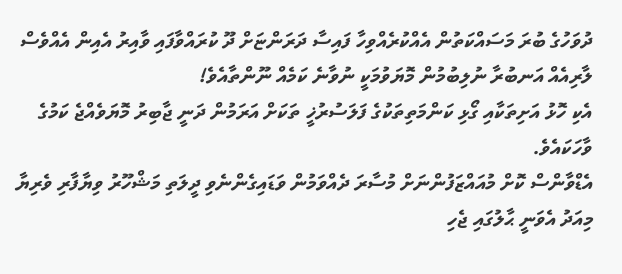ދުވަހުގެ ބުރަ މަސައްކަތުން އެއްކުރެއްވިހާ ފައިސާ ދަރަންޏަށް ދޫ ކުރައްވާފައި ވާއިރު އެއިން އެއްވެސް ލާރިއެއް އަނބުރާ ނުލިބުމުން މޮޔަވުމަކީ ނުވާނެ ކަމެއް ނޫންތާއެވެ!
އެކި ހޮޅު އަށިތަކާއި ގޯޅި ކަންމަތިތަކުގެ ފަލަސުރުޚީ ތަކަށް އަރަމުން ދަނީ ޖާބިރު މޮޔަވެއްޖެ ކަމުގެ ވާހަކައެވެ.
އެޑްވާންސް ކޮށް މުއައްޒަފުންނަށް މުސާރަ ދެއްވަމުން ވަޑައިގެންނެވި ދީލަތި މަޝްހޫރު ވިޔާފާރި ވެރިޔާ މިއަދު އެވަނީ ޙާލުގައި ޖެހި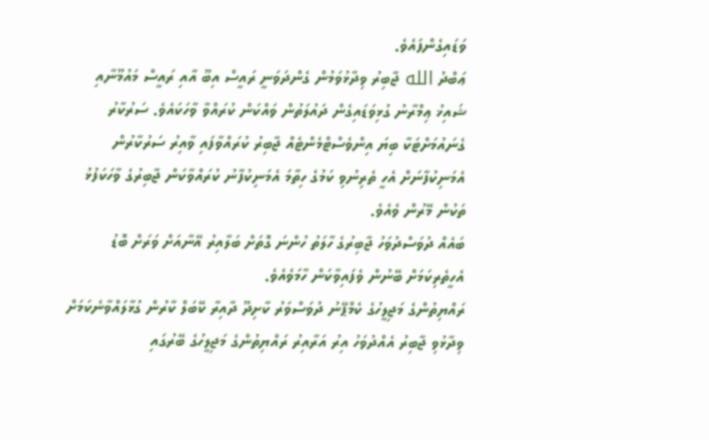ވަޑައިގެންފައެވެ.
ޢަބްދު الله ޖާބިރު ވިދާޅުވަމުން ގެންދަވަނީ ރައީސް އިބޫ އާއި ރައީސް މައުމޫނާއި ޝައިޚު ޢިމްރާނު ގުޅިވަޑައިގެން ދައުލަތުން ވައްކަން ކުރައްވާ ވާހަކައެވެ. ސަރުކާރު ގެނައުމަށްޓަކާ ބިޔަ އިންވެސްޓްމެންޓެއް ޖާބިރު ކުރައްވާފައި ވާއިރު ސަރުކާރުން އެމަނިކުފާނަށް އެހީ ތެރިނުވި ކަމުގެ ހިތާމަ އެމަނިކުފާނު ކުރައްވާކަން ޖާބިރުގެ ވާހަކަފުޅު ތަކުން މޭރުން ވެއެވެ.
ބައެއް ދުވަސްދުވަހު ޖާބިރުގެ ހާލަތު ހުންނަ ގޮތަށް ބަލާއިރު އޭނާއަށް ވަރަށް ބޮޑު އެހީތެރިކަމަށް ބޭނުން ވެފައިވާކަން ހާމަވެއެވެ.
ރައްޔިތުންގެ މަޖިލީހުގެ ކެމްޕޭނު ދުވަސްވަރު ކާށިދޫ ދާއިރާ ކޭބަލް ކާރުން ގުޅާލައްވާނެކަމަށް ވިދާޅުވި ޖާބިރު އެއްދުވަހު އިރު އަރާއިރު ރައްޔިތުންގެ މަޖިލީހުގެ ބޭރުގައި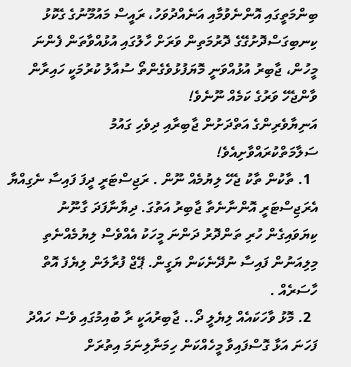ބިންމަތީގައި އޮންނެވުމާއި އަނެއްދުވަހު، ރައީސް މައުމޫނުގެ ގެކޮޅު ކިނބިގަސްދޮށުގޭގެ ދޮރުމަތިން ވަރަށް ހާލުގައި އުޅުއްވާތަން ފެންނަ މީހުން، ޖާބިރު އުޅުއްވަނީ މޮޔަފުޅުވެގެންތޯ ސުއާލު ކުރުމަކީ ހައިރާން ވާންޖެހޭ ވަރުގެ ކަމެއް ނޫނެވެ!
އަނިޔާވެރިންގެ އަތްދަށުން ޖާބިރާއި ދިވެހި ގައުމު ސަލާމަތްކުރައްވާށިއެވެ!
  1. ތާކުން ތާކު ޖެހޭ ލިޔުމެއް ނޫން . ރަޖިސްޓަރީ ދީފަ ފައިސާ ނެގިއްޔާ އެރަޖިސްޓަރީ އޮންނާނެތާ ޖާބިރު އަތުގަ. ދިޔާނާފަދަ ގާނޫނު ކިޔަވައިގެން ހުރި ތަންދޮރު ދަންނަ މީހަކު އެއްވެސް ލިޔުމެއްނެތި މިލިއަނުން ފައިސާ ނުދޭނެކަން ޔަގީން. ޕޭޖް ފުރާލަން ލިޔެފަ އޮތް ހާސަރެއް .
  2. މޮޅު ވާހަކައެއް ލިޔެލީ ދޯ.. ޖާބިރުއަކީ ރާ ބުއިމުގައި ވެސް ހައްދު ފަހަނަ އަޅާ ގޮސްފައިވާ މީހެއްކަން ހިމަނާލިނަމަ އިތުރަށް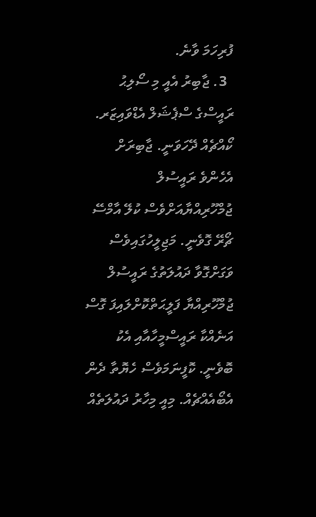ފުރިހަމަ ވާނެ.
  3. ޖާބިރު އެއީ މި ސޯލިޙު ރައީސްގެ ސްޕެޝަލް އެޑްވައިޒަރ. ކޯއްޗެއް ދޭހަވަނީ. ޖާބިރަށް އެހެންވެ ރައީސުލް ޖުމްހޫރިއްޔާއަށްވެސް ކުލޭ އާމްސޭ ޗޯރޭ ގޮވެނީ. މަޖިލީހުގައިވެސް ވަގަށްގޮވާ ދައުލަތުގެ ރައީސުލް ޖުމްހޫރިއްޔާ ފަލީޙަތްކޮށްލައިފަ ގޮސް އަނެއްކާ ރައީސްމީހާއާއި އެކު ބޮވެނީ. ކޮފީނަމަވެސް ހެޔޮތާ ދެން އެބޯއެއްޗެއް. މިއީ މިހާރު ދައުލަތެއް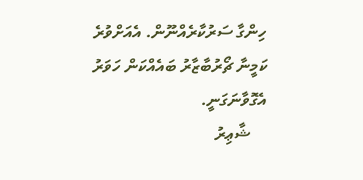ހިންގާ ސަރުކާރެއްނޫން. އެއަށްވުރެ ކަމީނާ ޗޯރުބާޒާރު ބައެއްކަން ހަވަރު އެގޮވާނަގަނީ.
    ޝާޢިރު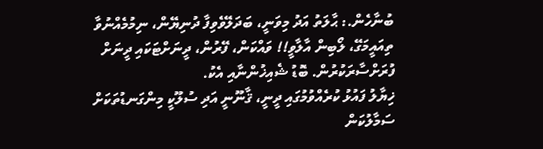ބުނާހެން.: ޙާލަތު އަދު މިވަނީ، ބަދަލޭވެވިފާ ދުނިޔޭން، ނިމުމެއްނުވާ ތިއައީމަގޭ، ލޯބިން އާލާވީ!! ވައްކަން، ފޭރުން، ދީނަށްޓަކައި ދީނަށް ފުރަށްސާރަކުރުން. ބޮޑު ޝެއިޚުންނާއި އެކު.
ޚިޔާލު ފައުޅު ކުރެއްވުމުގައި ދީނީ، ޤާނޫނީ އަދި ސުލޫކީ މިންގަނޑުތަކަށް ސަމާލުކަން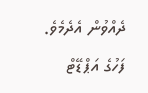ދެއްވުން އެދެމެވެ.
ފަހުގެ އަޕްޑޭޓް